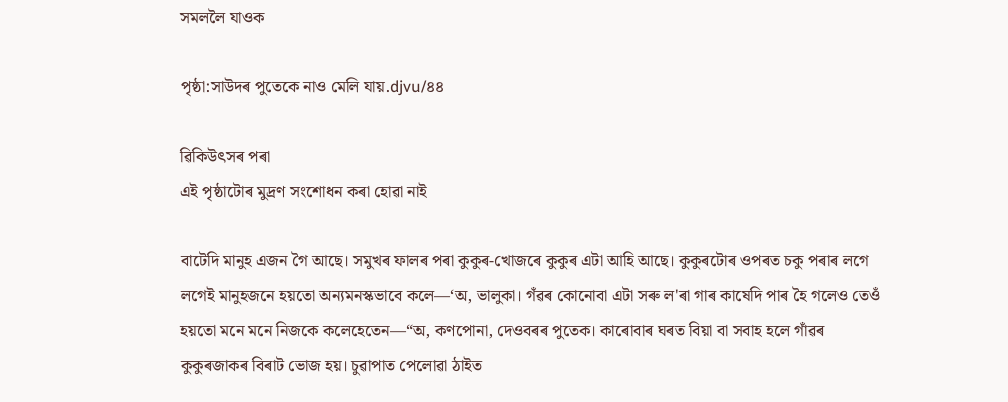সমললৈ যাওক

পৃষ্ঠা:সাউদৰ পুতেকে নাও মেলি যায়.djvu/৪৪

ৱিকিউৎসৰ পৰা
এই পৃষ্ঠাটোৰ মুদ্ৰণ সংশোধন কৰা হোৱা নাই

বাটেদি মানুহ এজন গৈ আছে। সমুখৰ ফালৰ পৰা কুকুৰ-খোজৰে কুকুৰ এটা আহি আছে। কুকুৰটোৰ ওপৰত চকু পৰাৰ লগে লগেই মানুহজনে হয়তো অন্যমনস্কভাবে কলে—‘অ, ভালুকা। গঁৱৰ কোনোবা এটা সৰু ল'ৰা গাৰ কাষেদি পাৰ হৈ গলেও তেওঁ হয়তো মনে মনে নিজকে কলেহেতেন—“অ, কণপোনা, দেওবৰৰ পুতেক। কাৰোবাৰ ঘৰত বিয়া বা সবাহ হলে গাঁৱৰ কুকুৰজাকৰ বিৰাট ভোজ হয়। চুৱাপাত পেলোৱা ঠাইত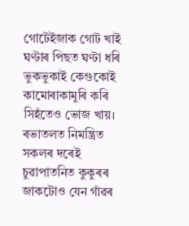গোটেইজাক গোট খাই ঘণ্টাৰ পিছত ঘণ্টা ধৰি ভুকভুকাই কেগুকোই কামোৰাকামুৰি কৰি সিহঁতেও ভোজ খায়। ৰভাতলত নিমন্ত্ৰিত সকলৰ দৰেই চুৱাপাতনিত কুকুৰৰ জাকটোও যেন গাঁৱৰ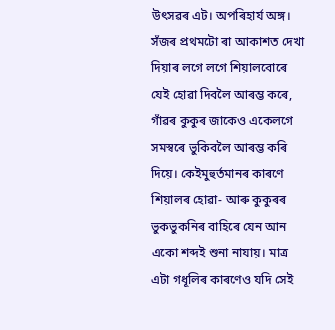উৎসৱৰ এট। অপৰিহাৰ্য অঙ্গ। সঁজৰ প্ৰথমটো ৰা আকাশত দেখা দিয়াৰ লগে লগে শিয়ালবোৰে যেই হোৱা দিবলৈ আৰম্ভ কৰে, গাঁৱৰ কুকুৰ জাকেও একেলগে সমস্বৰে ভুকিবলৈ আৰম্ভ কৰি দিয়ে। কেইমুহুৰ্তমানৰ কাৰণে শিয়ালৰ হোৱা- আৰু কুকুৰৰ ভুকভুকনিৰ বাহিৰে যেন আন একো শব্দই শুনা নাযায়। মাত্ৰ এটা গধূলিৰ কাৰণেও যদি সেই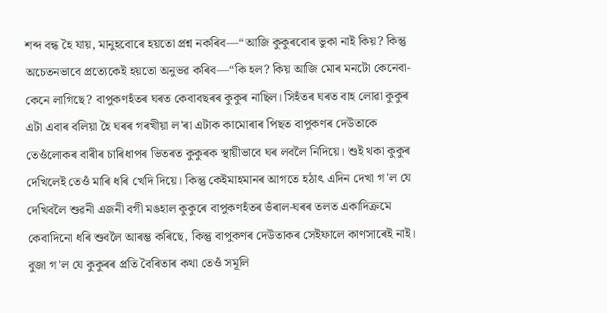শব্দ বন্ধ হৈ যায়, মানুহবোৰে হয়তো প্ৰশ্ন নকৰিব—“আজি কুকুৰবোৰ ভুকা নাই কিয়? কিন্তু অচেতনভাবে প্ৰত্যেকেই হয়তো অনুভৱ কৰিব—“কি হল? কিয় আজি মোৰ মনটো কেনেবা-কেনে লাগিছে? বাপুকণহঁতৰ ঘৰত কেবাবছৰৰ কুকুৰ নাছিল। সিহঁতৰ ঘৰত বাহ লোৱা কুকুৰ এটা এবাৰ বলিয়া হৈ ঘৰৰ গৰখীয়া ল'ৰা এটাক কামোৰাৰ পিছত বাপুকণৰ দেউতাকে তেওঁলোকৰ বাৰীৰ চাৰিধাপৰ ভিতৰত কুকুৰক স্থায়ীভাবে ঘৰ লবলৈ নিদিয়ে। শুই থকা কুকুৰ দেখিলেই তেওঁ মাৰি ধৰি খেদি দিয়ে। কিন্তু কেইমাহমানৰ আগতে হঠাৎ এদিন দেখা গ'ল যে দেখিবলৈ শুৱনী এজনী বগী মঙহাল কুকুৰে বাপুকণহঁতৰ ভঁৰাল-ঘৰৰ তলত একাদিক্ৰমে কেবাদিনো ধৰি শুবলৈ আৰম্ভ কৰিছে, কিন্তু বাপুকণৰ দেউতাকৰ সেইফালে কাণসাৰেই নাই। বুজা গ'ল যে কুকুৰৰ প্ৰতি বৈৰিতাৰ কথা তেওঁ সমূলি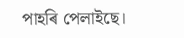পাহৰি পেলাইছে।